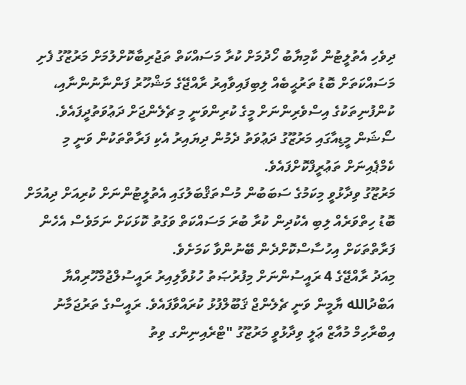ދިވެހި އެތުލީޓުން ކާމިޔާބު ހޯދުމަށް ކުރާ މަސައްކަތް ތަޖުރިބާކޮށްލުމަށް މަރުޒޫގު ފެށި މަސައްކަތަށް ބޮޑު ތަރުޙީބެއް ލިބިފައިވާއިރު ރާއްޖޭގެ މަޝްހޫރު ފަންނާނުންނާއި، ކުންފުނިތަކުގެ އިސްވެރިންނަށް މީގެ ކުރިންވަނީ މި ޗެލެންޖަށް ދަޢުވަތުދީފައެވެ. ސޯޝަން މީޑިއާގައި މަރުޒޫގު ދަޢުވަތު ދެމުން ދިޔައިރު އެކި ފަރާތްތަކުން ވަނީ މި ކެމްޕެއިނަށް ތަޢުރީފްކޮށްފައެވެ.
މަރުޒޫގު ވިދާޅުވީ މިކަމުގެ ސަބަބުން މުސްތަޤްބަލުގައި އެތުލީޓުންނަށް ކުރިއަށް ދިއުމަށް ބޮޑު ހިތްވަރެއް ލިބި އެކުދިން ކުރާ ބުރަ މަސައްކަތް ވަގުތު ކޮޅަކަށް ނަމަވެސް އެހެން ފަރާތްތަކަށް އިހުސާސްކޮށްދެން ބޭނުންވާ ކަމަށެވެ.
މިއަދު ރާއްޖޭގެ 4 ރައީސުންނަށް މިފުރުޞަތު ހުޅުވާލިއިރު ރައީސުލްޖުމްހޫރިއްޔާ އަބްދުالله ޔާމީން ވަނީ ޗެލެންޖް ޤަބޫލްފުޅު ކުރައްވާފައެވެ. ރައީސްގެ ތަރުޖަމާނު އިބްރާހިމް މުއާޒް ޢަލީ ވިދާޅުވީ މަރުޒޫގު "ޓްރެއިނިންގ ވިތު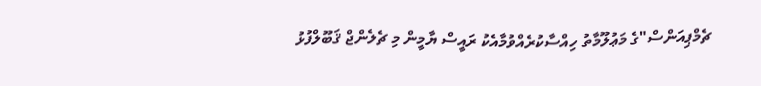ޗެމްޕިއަންސް"ގެ މަޢުލޫމާތު ހިއްސާކުރެއްވުމާއެކު ރައީސް ޔާމީން މި ޗެލެންޖް ޤަބޫލްފުޅު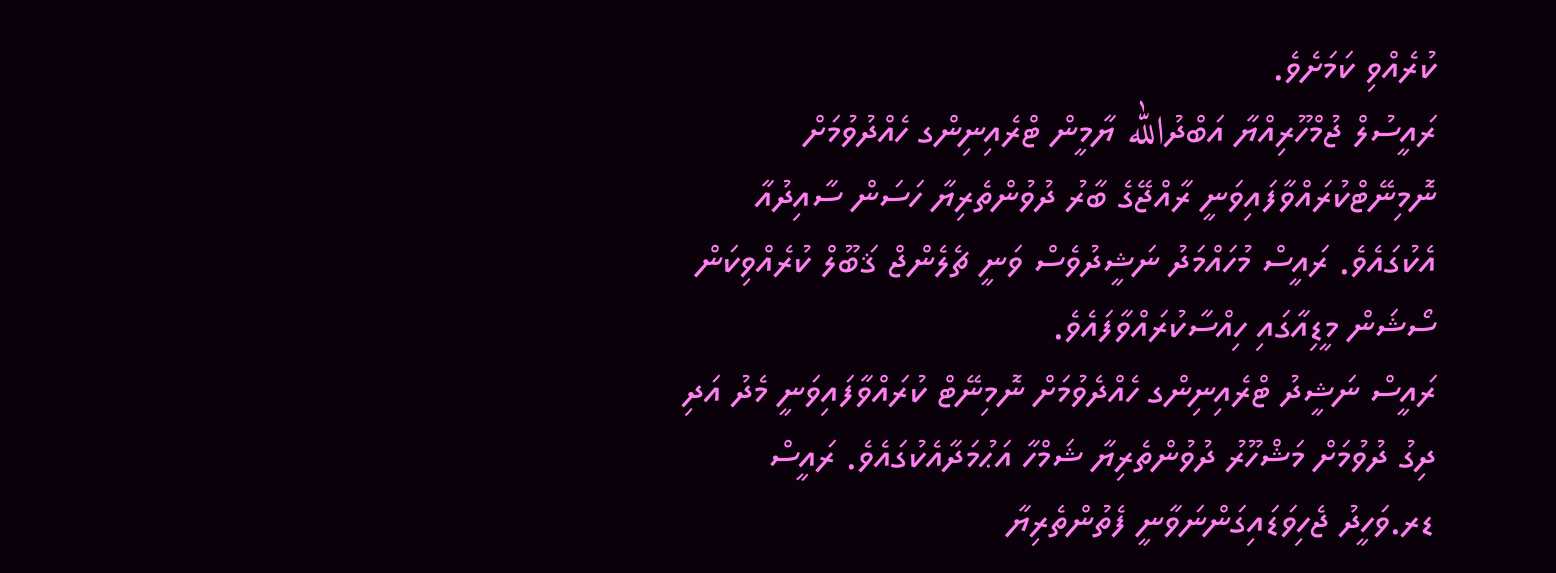ކުރެއްވި ކަމަށެވެ.
ރައީސުލް ޖުމްހޫރިއްޔާ އަބްދުالله ޔާމީން ޓްރެއިނިންގ ހެއްދުވުމަށް ނޮމިނޭޓްކުރައްވާފައިވަނީ ރާއްޖޭގެ ބާރު ދުވުންތެރިޔާ ހަސަން ސާއިދުއާ އެކުގައެވެ. ރައީސް މުހައްމަދު ނަޝީދުވެސް ވަނީ ޗެލެންޖް ޤަބޫލް ކުރެއްވިކަން ސޯޝަން މީޑިއާގައި ހިއްސާކުރައްވާފައެވެ.
ރައީސް ނަޝީދު ޓްރެއިނިންގ ހެއްދެވުމަށް ނޮމިނޭޓް ކުރައްވާފައިވަނީ މެދު އަދި ދިގު ދުވުމަށް މަޝްހޫރު ދުވުންތެރިޔާ ޝަމްހާ އަޙުމަދާއެކުގައެވެ. ރައީސް ޑރ.ވަހީދު ޖެހިވަޑައިގަންނަވާނީ ފެތުންތެރިޔާ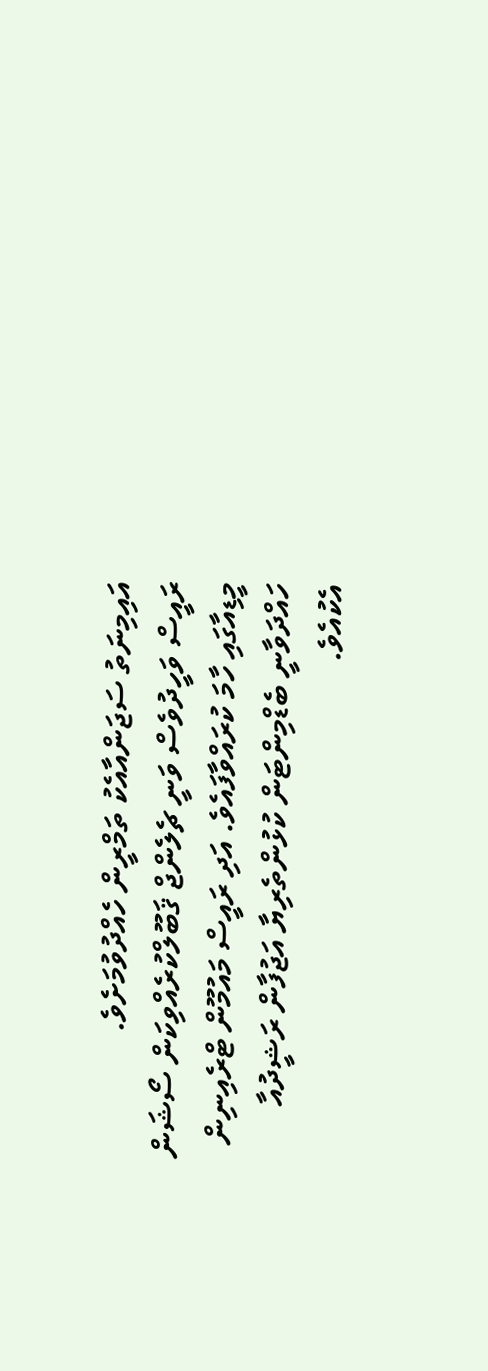އައިމިނަތު ސަޖަންއާއެކު ތަމްރީން ހެއްދުވުމަށެވެ.
ރައީސް ވަހީދުވެސް ވަނީ ޗެލެންޖް ޤަބޫލްކުރެއްވިކަން ސޯޝަން މީޑިއާގައި ހާމަ ކުރައްވާފައެވެ. އަދި ރައީސް މައުމޫން ޓްރެއިނިން ހައްދަވާނީ ބެޑްމިންޓަން ކުޅުންތެރިޔާ އަޖުފާން ރަޝީދުއާ އެކުއެވެ.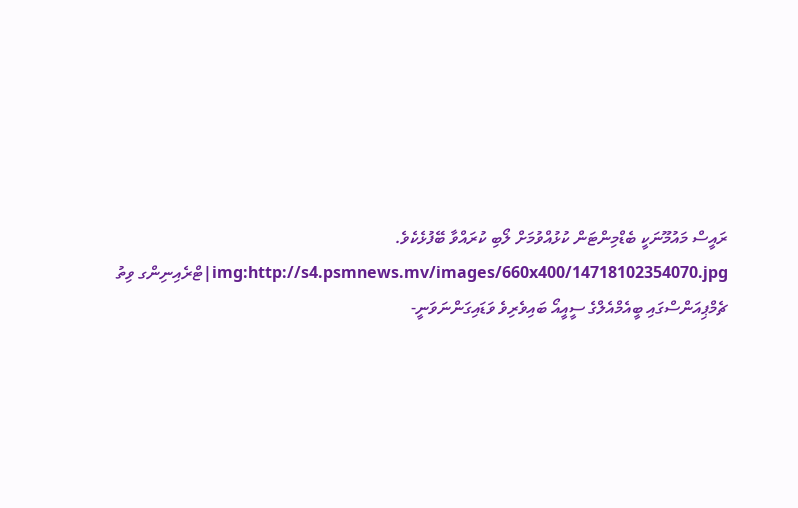ރައީސް މައުމޫނަކީ ބެޑްމިންޓަން ކުޅުއްވުމަށް ލޯބި ކުރައްވާ ބޭފުޅެކެވެ.
img:http://s4.psmnews.mv/images/660x400/14718102354070.jpg|ޓްރެއިނިންގ ވިތު ޗެމްޕިއަންސްގައި ބީއެމްއެލްގެ ސީއީއޯ ބައިވެރިވެ ވަޑައިގަންނަވަނީ-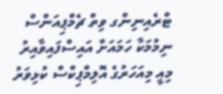ޓްރެއިނިންގ ވިތް ޗެމްޕިއަންސް ނިމުމަކާ ހަމައަށް އައިސްފައިވާއިރު މިއީ މިއަހަރުގެ އޮލިމްޕިކްސް ކުޅިވަރު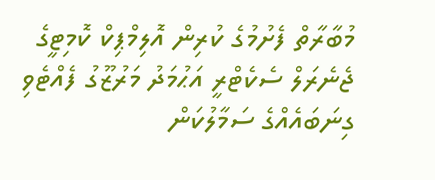މުބާރާތް ފެށުމުގެ ކުރިން އޮލިމްޕިކް ކޮމިޓީގެ ޖެނެރަލް ސެކެޓްރީ އަޙުމަދު މަރުޒޫގު ފެއްޓެވި ގިނަބައެއްގެ ސަމާލުކަން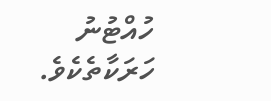ހުއްޓުނު ހަރަކާތެކެވެ.